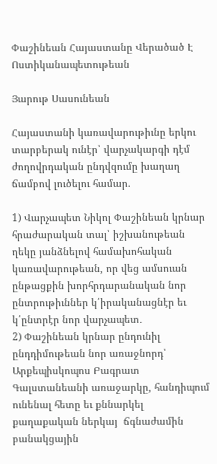Փաշինեան Հայաստանը Վերածած Է Ոստիկանապետութեան

Յարութ Սասունեան

Հայաստանի կառավարութիւնը երկու տարբերակ ունէր՝ վարչակարգի դէմ ժողովրդական ընդվզումը խաղաղ ճամբով լուծելու համար.

1) Վարչապետ Նիկոլ Փաշինեան կրնար հրաժարական տալ՝ իշխանութեան ղեկը յանձնելով համախոհական կառավարութեան, որ վեց ամսուան ընթացքին խորհրդարանական նոր ընտրութիւններ կ՛իրականացնէր եւ կ՛ընտրէր նոր վարչապետ․
2) Փաշինեան կրնար ընդունիլ ընդդիմութեան նոր առաջնորդ՝ Արքեպիսկոպոս Բագրատ Գալստանեանի առաջարկը, հանդիպում ունենալ հետը եւ քննարկել քաղաքական ներկայ  ճգնաժամին բանակցային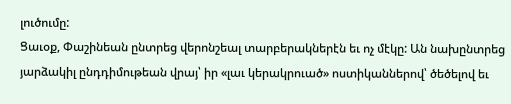լուծումը:
Ցաւօք, Փաշինեան ընտրեց վերոնշեալ տարբերակներէն եւ ոչ մէկը: Ան նախընտրեց յարձակիլ ընդդիմութեան վրայ՝ իր «լաւ կերակրուած» ոստիկաններով՝ ծեծելով եւ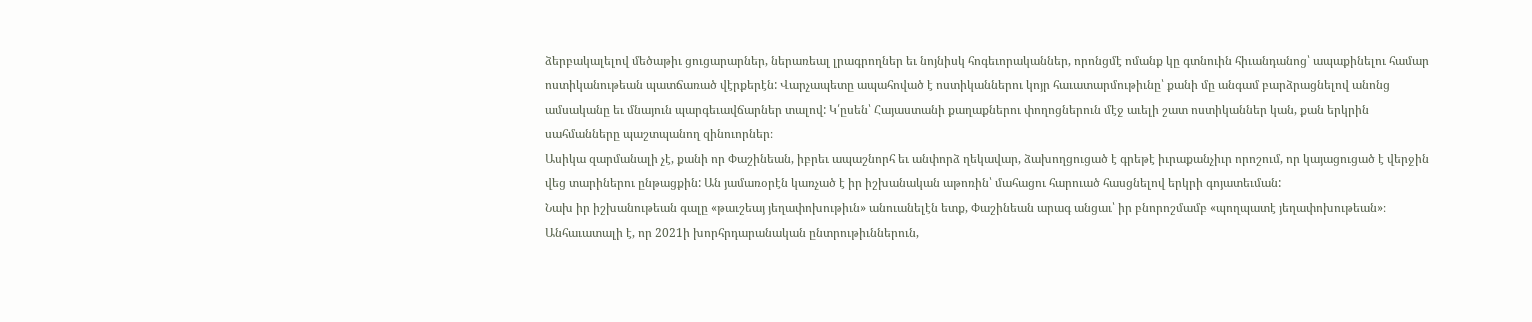ձերբակալելով մեծաթիւ ցուցարարներ, ներառեալ լրագրողներ եւ նոյնիսկ հոգեւորականներ, որոնցմէ ոմանք կը գտնուին հիւանդանոց՝ ապաքինելու համար ոստիկանութեան պատճառած վէրքերէն: Վարչապետը ապահոված է ոստիկաններու կոյր հաւատարմութիւնը՝ քանի մը անգամ բարձրացնելով անոնց ամսականը եւ մնայուն պարգեւավճարներ տալով: Կ՛ըսեն՝ Հայաստանի քաղաքներու փողոցներուն մէջ աւելի շատ ոստիկաններ կան, քան երկրին սահմանները պաշտպանող զինուորներ։
Ասիկա զարմանալի չէ, քանի որ Փաշինեան, իբրեւ ապաշնորհ եւ անփորձ ղեկավար, ձախողցուցած է գրեթէ իւրաքանչիւր որոշում, որ կայացուցած է վերջին վեց տարիներու ընթացքին: Ան յամառօրէն կառչած է իր իշխանական աթոռին՝ մահացու հարուած հասցնելով երկրի գոյատեւման:
Նախ իր իշխանութեան գալը «թաւշեայ յեղափոխութիւն» անուանելէն ետք, Փաշինեան արագ անցաւ՝ իր բնորոշմամբ «պողպատէ յեղափոխութեան»։ Անհաւատալի է, որ 2021ի խորհրդարանական ընտրութիւններուն,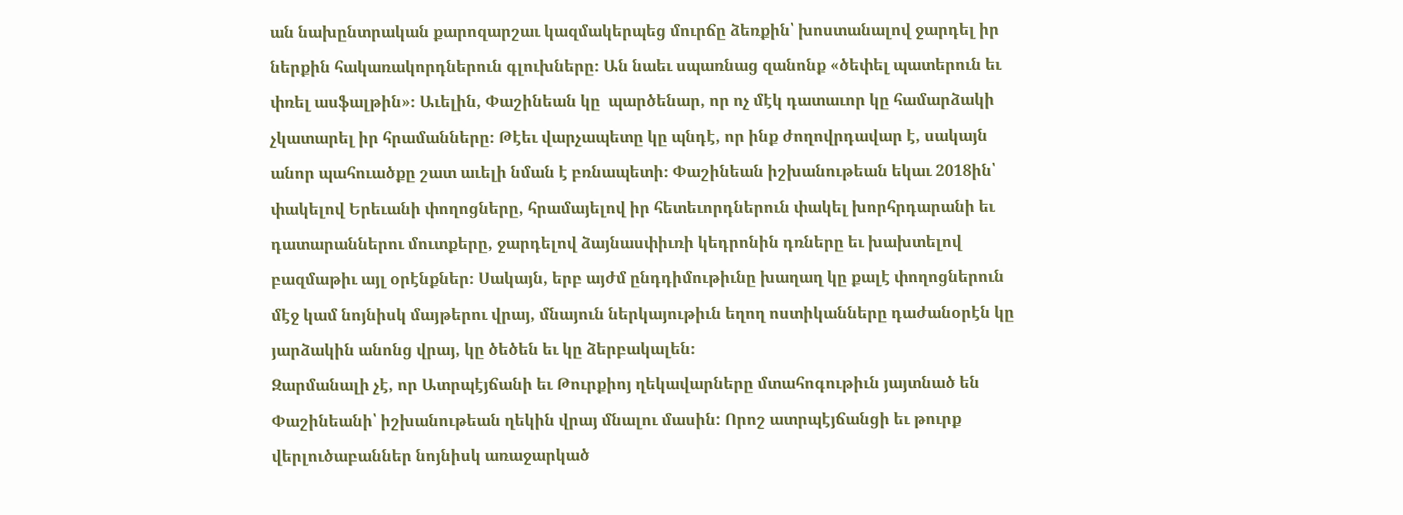ան նախընտրական քարոզարշաւ կազմակերպեց մուրճը ձեռքին՝ խոստանալով ջարդել իր ներքին հակառակորդներուն գլուխները։ Ան նաեւ սպառնաց զանոնք «ծեփել պատերուն եւ փռել ասֆալթին»։ Աւելին, Փաշինեան կը  պարծենար, որ ոչ մէկ դատաւոր կը համարձակի չկատարել իր հրամանները։ Թէեւ վարչապետը կը պնդէ, որ ինք ժողովրդավար է, սակայն անոր պահուածքը շատ աւելի նման է բռնապետի։ Փաշինեան իշխանութեան եկաւ 2018ին՝ փակելով Երեւանի փողոցները, հրամայելով իր հետեւորդներուն փակել խորհրդարանի եւ դատարաններու մուտքերը, ջարդելով ձայնասփիւռի կեդրոնին դռները եւ խախտելով բազմաթիւ այլ օրէնքներ։ Սակայն, երբ այժմ ընդդիմութիւնը խաղաղ կը քալէ փողոցներուն մէջ կամ նոյնիսկ մայթերու վրայ, մնայուն ներկայութիւն եղող ոստիկանները դաժանօրէն կը յարձակին անոնց վրայ, կը ծեծեն եւ կը ձերբակալեն։
Զարմանալի չէ, որ Ատրպէյճանի եւ Թուրքիոյ ղեկավարները մտահոգութիւն յայտնած են Փաշինեանի՝ իշխանութեան ղեկին վրայ մնալու մասին: Որոշ ատրպէյճանցի եւ թուրք վերլուծաբաններ նոյնիսկ առաջարկած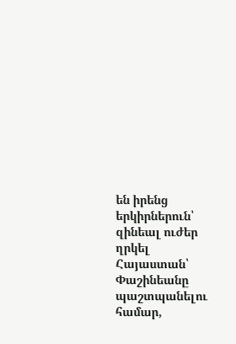են իրենց երկիրներուն՝ զինեալ ուժեր ղրկել Հայաստան՝ Փաշինեանը պաշտպանելու համար,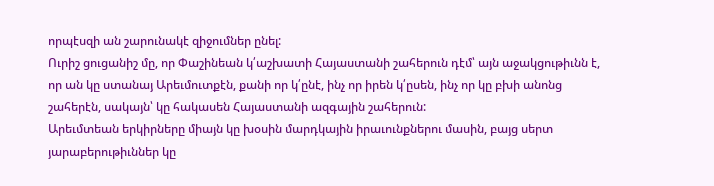որպէսզի ան շարունակէ զիջումներ ընել:
Ուրիշ ցուցանիշ մը, որ Փաշինեան կ՛աշխատի Հայաստանի շահերուն դէմ՝ այն աջակցութիւնն է, որ ան կը ստանայ Արեւմուտքէն, քանի որ կ՛ընէ, ինչ որ իրեն կ՛ըսեն, ինչ որ կը բխի անոնց շահերէն, սակայն՝ կը հակասեն Հայաստանի ազգային շահերուն:
Արեւմտեան երկիրները միայն կը խօսին մարդկային իրաւունքներու մասին, բայց սերտ յարաբերութիւններ կը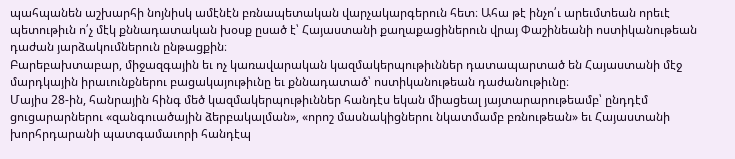պահպանեն աշխարհի նոյնիսկ ամէնէն բռնապետական վարչակարգերուն հետ։ Ահա թէ ինչո՛ւ արեւմտեան որեւէ պետութիւն ո՛չ մէկ քննադատական խօսք ըսած է՝ Հայաստանի քաղաքացիներուն վրայ Փաշինեանի ոստիկանութեան դաժան յարձակումներուն ընթացքին։
Բարեբախտաբար, միջազգային եւ ոչ կառավարական կազմակերպութիւններ դատապարտած են Հայաստանի մէջ մարդկային իրաւունքներու բացակայութիւնը եւ քննադատած՝ ոստիկանութեան դաժանութիւնը։
Մայիս 28-ին, հանրային հինգ մեծ կազմակերպութիւններ հանդէս եկան միացեալ յայտարարութեամբ՝ ընդդէմ ցուցարարներու «զանգուածային ձերբակալման», «որոշ մասնակիցներու նկատմամբ բռնութեան» եւ Հայաստանի խորհրդարանի պատգամաւորի հանդէպ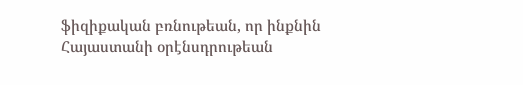ֆիզիքական բռնութեան, որ ինքնին Հայաստանի օրէնսդրութեան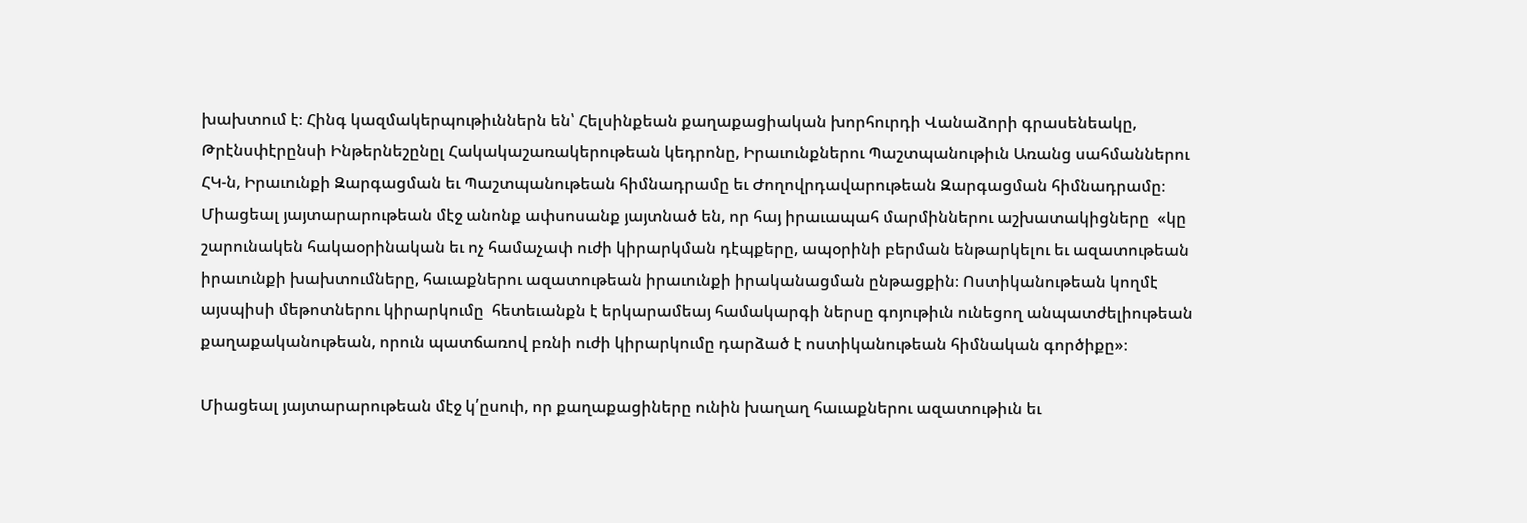խախտում է։ Հինգ կազմակերպութիւններն են՝ Հելսինքեան քաղաքացիական խորհուրդի Վանաձորի գրասենեակը, Թրէնսփէրընսի Ինթերնեշընըլ Հակակաշառակերութեան կեդրոնը, Իրաւունքներու Պաշտպանութիւն Առանց սահմաններու ՀԿ-ն, Իրաւունքի Զարգացման եւ Պաշտպանութեան հիմնադրամը եւ Ժողովրդավարութեան Զարգացման հիմնադրամը։
Միացեալ յայտարարութեան մէջ անոնք ափսոսանք յայտնած են, որ հայ իրաւապահ մարմիններու աշխատակիցները  «կը շարունակեն հակաօրինական եւ ոչ համաչափ ուժի կիրարկման դէպքերը, ապօրինի բերման ենթարկելու եւ ազատութեան իրաւունքի խախտումները, հաւաքներու ազատութեան իրաւունքի իրականացման ընթացքին։ Ոստիկանութեան կողմէ այսպիսի մեթոտներու կիրարկումը  հետեւանքն է երկարամեայ համակարգի ներսը գոյութիւն ունեցող անպատժելիութեան քաղաքականութեան, որուն պատճառով բռնի ուժի կիրարկումը դարձած է ոստիկանութեան հիմնական գործիքը»։

Միացեալ յայտարարութեան մէջ կ՛ըսուի, որ քաղաքացիները ունին խաղաղ հաւաքներու ազատութիւն եւ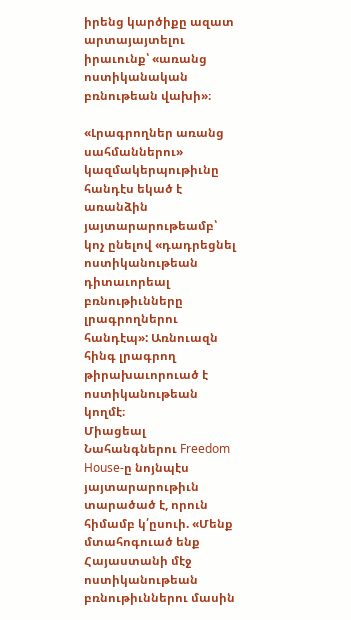իրենց կարծիքը ազատ արտայայտելու իրաւունք՝ «առանց ոստիկանական բռնութեան վախի»։

«Լրագրողներ առանց սահմաններու» կազմակերպութիւնը հանդէս եկած է առանձին յայտարարութեամբ՝ կոչ ընելով «դադրեցնել ոստիկանութեան դիտաւորեալ բռնութիւնները լրագրողներու հանդէպ»: Առնուազն հինգ լրագրող թիրախաւորուած է ոստիկանութեան կողմէ։
Միացեալ Նահանգներու Freedom House-ը նոյնպէս յայտարարութիւն տարածած է, որուն հիմամբ կ՛ըսուի. «Մենք մտահոգուած ենք Հայաստանի մէջ ոստիկանութեան բռնութիւններու մասին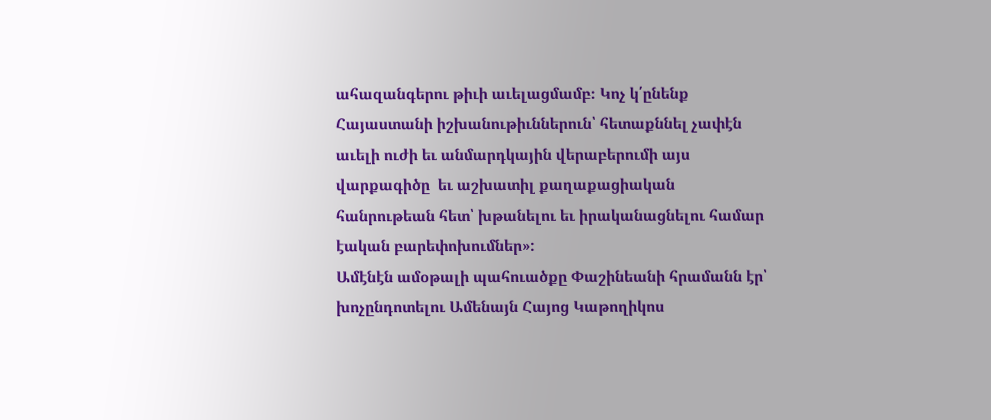ահազանգերու թիւի աւելացմամբ։ Կոչ կ՛ընենք  Հայաստանի իշխանութիւններուն՝ հետաքննել չափէն աւելի ուժի եւ անմարդկային վերաբերումի այս  վարքագիծը  եւ աշխատիլ քաղաքացիական հանրութեան հետ՝ խթանելու եւ իրականացնելու համար էական բարեփոխումներ»:
Ամէնէն ամօթալի պահուածքը Փաշինեանի հրամանն էր՝ խոչընդոտելու Ամենայն Հայոց Կաթողիկոս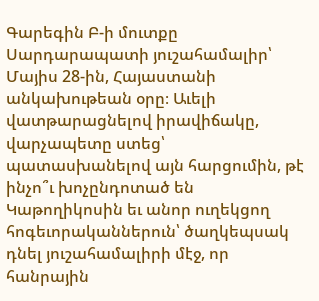Գարեգին Բ-ի մուտքը Սարդարապատի յուշահամալիր՝ Մայիս 28-ին, Հայաստանի անկախութեան օրը։ Աւելի վատթարացնելով իրավիճակը, վարչապետը ստեց՝ պատասխանելով այն հարցումին, թէ ինչո՞ւ խոչընդոտած են Կաթողիկոսին եւ անոր ուղեկցող հոգեւորականներուն՝ ծաղկեպսակ դնել յուշահամալիրի մէջ, որ հանրային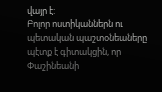վայր է:
Բոլոր ոստիկաններն ու պետական պաշտօնեաները պէտք է գիտակցին, որ Փաշինեանի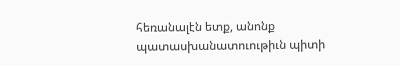հեռանալէն ետք, անոնք պատասխանատուութիւն պիտի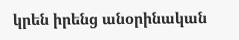կրեն իրենց անօրինական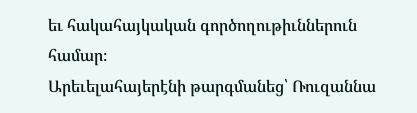եւ հակահայկական գործողութիւններուն համար։
Արեւելահայերէնի թարգմանեց՝ Ռուզաննա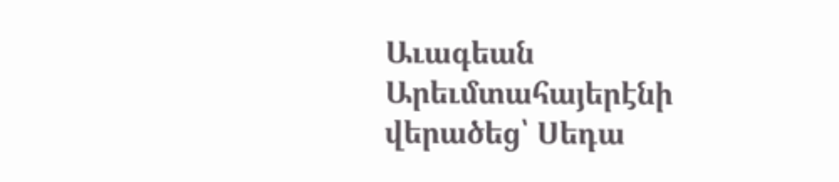Աւագեան
Արեւմտահայերէնի վերածեց՝ Սեդա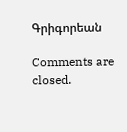Գրիգորեան

Comments are closed.